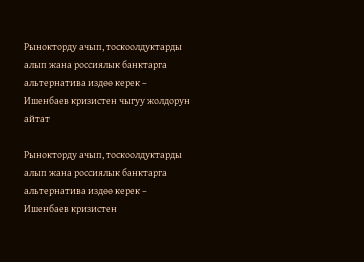Рынокторду ачып, тоскоолдуктарды алып жана россиялык банктарга альтернатива издөө керек – Ишенбаев кризистен чыгуу жолдорун айтат

Рынокторду ачып, тоскоолдуктарды алып жана россиялык банктарга альтернатива издөө керек – Ишенбаев кризистен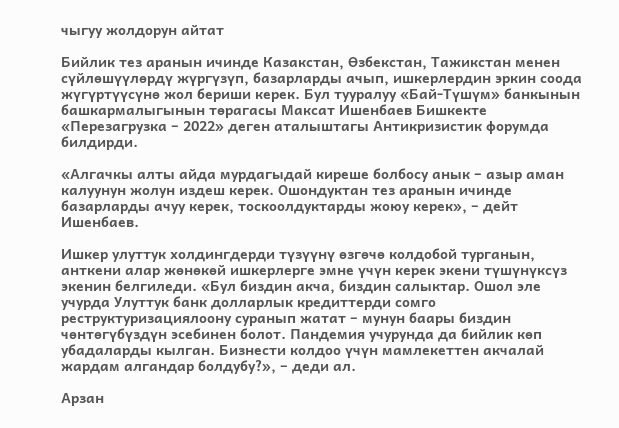чыгуу жолдорун айтат

Бийлик тез аранын ичинде Казакстан, Өзбекстан, Тажикстан менен сүйлөшүүлөрдү жүргүзүп, базарларды ачып, ишкерлердин эркин соода жүгүртүүсүнө жол бериши керек. Бул тууралуу «Бай-Түшүм» банкынын башкармалыгынын төрагасы Максат Ишенбаев Бишкекте «Перезагрузка – 2022» деген аталыштагы Антикризистик форумда билдирди.

«Алгачкы алты айда мурдагыдай киреше болбосу анык – азыр аман калуунун жолун издеш керек. Ошондуктан тез аранын ичинде базарларды ачуу керек, тоскоолдуктарды жоюу керек», – дейт Ишенбаев.

Ишкер улуттук холдингдерди түзүүнү өзгөчө колдобой турганын, анткени алар жөнөкөй ишкерлерге эмне үчүн керек экени түшүнүксүз экенин белгиледи. «Бул биздин акча, биздин салыктар. Ошол эле учурда Улуттук банк долларлык кредиттерди сомго реструктуризациялоону суранып жатат – мунун баары биздин чөнтөгүбүздүн эсебинен болот. Пандемия учурунда да бийлик көп убадаларды кылган. Бизнести колдоо үчүн мамлекеттен акчалай жардам алгандар болдубу?», – деди ал.

Арзан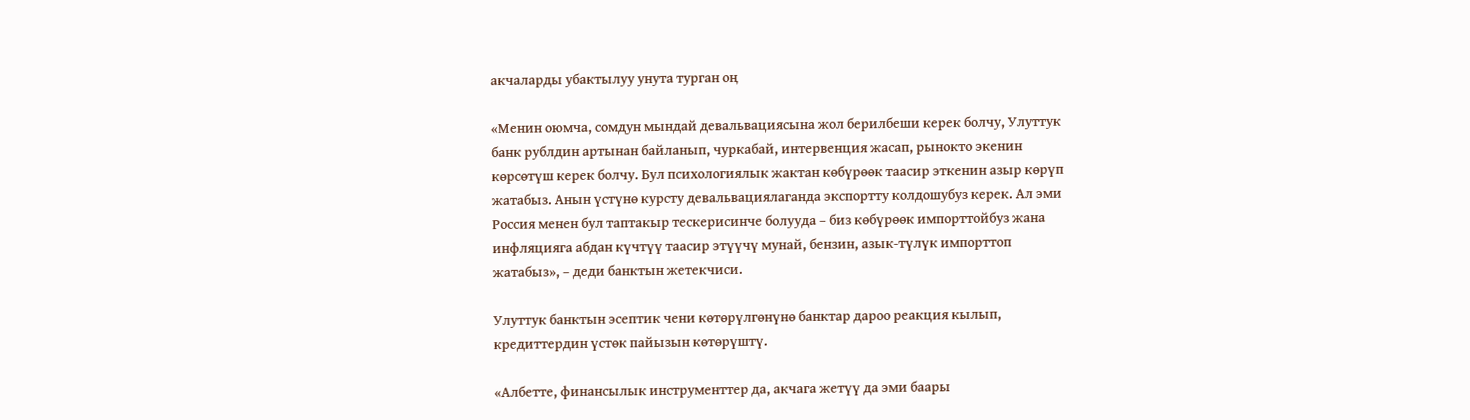акчаларды убактылуу унута турган оң

«Менин оюмча, сомдун мындай девальвациясына жол берилбеши керек болчу, Улуттук банк рублдин артынан байланып, чуркабай, интервенция жасап, рынокто экенин көрсөтүш керек болчу. Бул психологиялык жактан көбүрөөк таасир эткенин азыр көрүп жатабыз. Анын үстүнө курсту девальвациялаганда экспортту колдошубуз керек. Ал эми Россия менен бул таптакыр тескерисинче болууда – биз көбүрөөк импорттойбуз жана инфляцияга абдан күчтүү таасир этүүчү мунай, бензин, азык-түлүк импорттоп жатабыз», – деди банктын жетекчиси.

Улуттук банктын эсептик чени көтөрүлгөнүнө банктар дароо реакция кылып, кредиттердин үстөк пайызын көтөрүштү.

«Албетте, финансылык инструменттер да, акчага жетүү да эми баары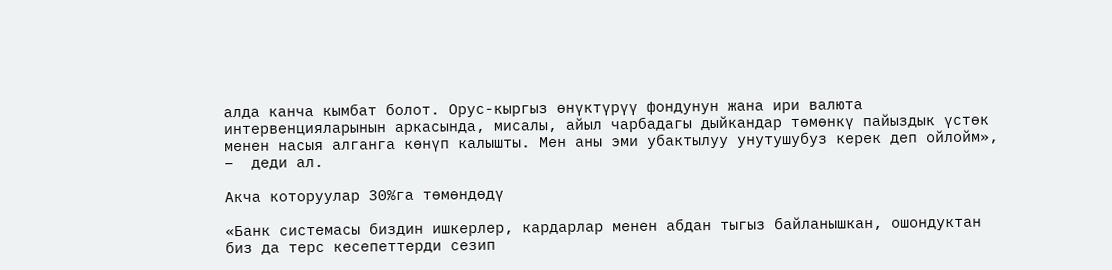алда канча кымбат болот. Орус-кыргыз өнүктүрүү фондунун жана ири валюта интервенцияларынын аркасында, мисалы, айыл чарбадагы дыйкандар төмөнкү пайыздык үстөк менен насыя алганга көнүп калышты. Мен аны эми убактылуу унутушубуз керек деп ойлойм», –  деди ал.

Акча которуулар 30%га төмөндөдү

«Банк системасы биздин ишкерлер, кардарлар менен абдан тыгыз байланышкан, ошондуктан биз да терс кесепеттерди сезип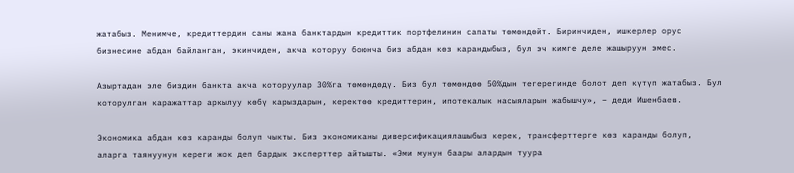жатабыз. Менимче, кредиттердин саны жана банктардын кредиттик портфелинин сапаты төмөндөйт. Биринчиден, ишкерлер орус бизнесине абдан байланган, экинчиден, акча которуу боюнча биз абдан көз карандыбыз, бул эч кимге деле жашыруун эмес.

Азыртадан эле биздин банкта акча которуулар 30%га төмөндөдү. Биз бул төмөндөө 50%дын тегерегинде болот деп күтүп жатабыз. Бул которулган каражаттар аркылуу көбү карыздарын, керектөө кредиттерин, ипотекалык насыяларын жабышчу», – деди Ишенбаев.

Экономика абдан көз каранды болуп чыкты. Биз экономиканы диверсификациялашыбыз керек, трансферттерге көз каранды болуп, аларга таянуунун кереги жок деп бардык эксперттер айтышты. «Эми мунун баары алардын туура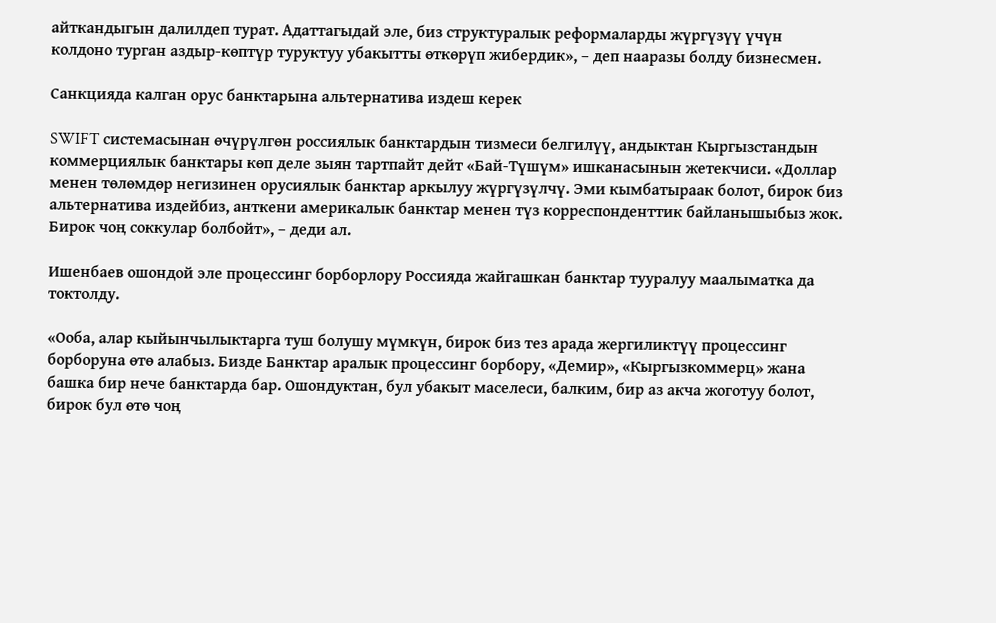айткандыгын далилдеп турат. Адаттагыдай эле, биз структуралык реформаларды жүргүзүү үчүн колдоно турган аздыр-көптүр туруктуу убакытты өткөрүп жибердик», – деп нааразы болду бизнесмен.

Санкцияда калган орус банктарына альтернатива издеш керек

SWIFT системасынан өчүрүлгөн россиялык банктардын тизмеси белгилүү, андыктан Кыргызстандын коммерциялык банктары көп деле зыян тартпайт дейт «Бай-Түшүм» ишканасынын жетекчиси. «Доллар менен төлөмдөр негизинен орусиялык банктар аркылуу жүргүзүлчү. Эми кымбатыраак болот, бирок биз альтернатива издейбиз, анткени америкалык банктар менен түз корреспонденттик байланышыбыз жок. Бирок чоң соккулар болбойт», – деди ал.

Ишенбаев ошондой эле процессинг борборлору Россияда жайгашкан банктар тууралуу маалыматка да токтолду.

«Ооба, алар кыйынчылыктарга туш болушу мүмкүн, бирок биз тез арада жергиликтүү процессинг борборуна өтө алабыз. Бизде Банктар аралык процессинг борбору, «Демир», «Кыргызкоммерц» жана башка бир нече банктарда бар. Ошондуктан, бул убакыт маселеси, балким, бир аз акча жоготуу болот, бирок бул өтө чоң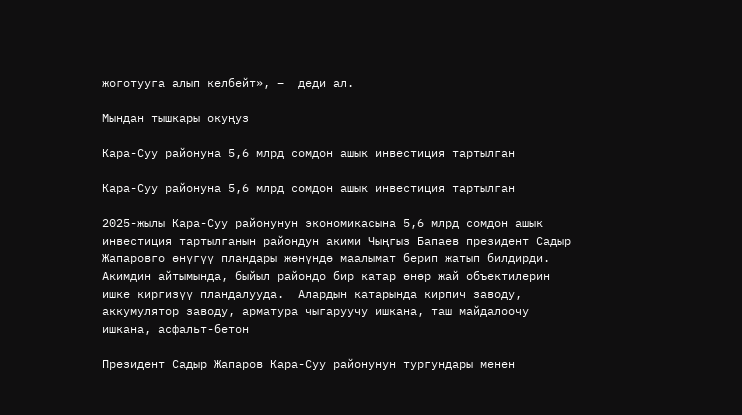жоготууга алып келбейт», –  деди ал.

Мындан тышкары окуңуз

Кара-Суу районуна 5,6 млрд сомдон ашык инвестиция тартылган

Кара-Суу районуна 5,6 млрд сомдон ашык инвестиция тартылган

2025-жылы Кара-Суу районунун экономикасына 5,6 млрд сомдон ашык инвестиция тартылганын райондун акими Чыңгыз Бапаев президент Садыр Жапаровго өнүгүү пландары жөнүндө маалымат берип жатып билдирди.  Акимдин айтымында, быйыл райондо бир катар өнөр жай объектилерин ишке киргизүү пландалууда.  Алардын катарында кирпич заводу, аккумулятор заводу, арматура чыгаруучу ишкана, таш майдалоочу ишкана, асфальт-бетон

Президент Садыр Жапаров Кара-Суу районунун тургундары менен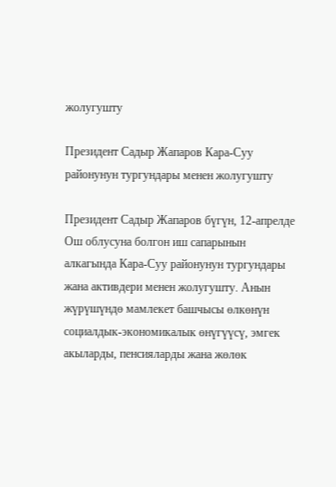жолугушту

Президент Садыр Жапаров Кара-Суу районунун тургундары менен жолугушту

Президент Садыр Жапаров бүгүн, 12-апрелде Ош облусуна болгон иш сапарынын алкагында Кара-Суу районунун тургундары жана активдери менен жолугушту. Анын жүрүшүндө мамлекет башчысы өлкөнүн социалдык-экономикалык өнүгүүсү, эмгек акыларды, пенсияларды жана жөлөк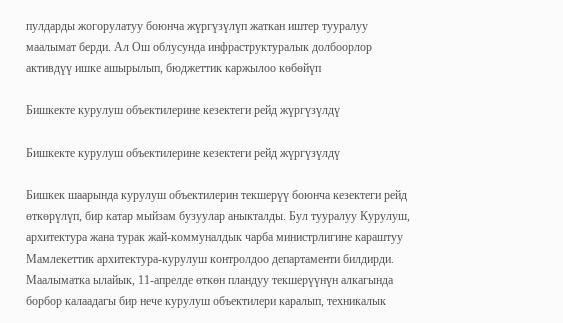пулдарды жогорулатуу боюнча жүргүзүлүп жаткан иштер тууралуу маалымат берди. Ал Ош облусунда инфраструктуралык долбоорлор активдүү ишке ашырылып, бюджеттик каржылоо көбөйүп

Бишкекте курулуш объектилерине кезектеги рейд жүргүзүлдү

Бишкекте курулуш объектилерине кезектеги рейд жүргүзүлдү

Бишкек шаарында курулуш объектилерин текшерүү боюнча кезектеги рейд өткөрүлүп, бир катар мыйзам бузуулар аныкталды. Бул тууралуу Курулуш, архитектура жана турак жай-коммуналдык чарба министрлигине караштуу Мамлекеттик архитектура-курулуш контролдоо департаменти билдирди. Маалыматка ылайык, 11-апрелде өткөн пландуу текшерүүнүн алкагында борбор калаадагы бир нече курулуш объектилери каралып, техникалык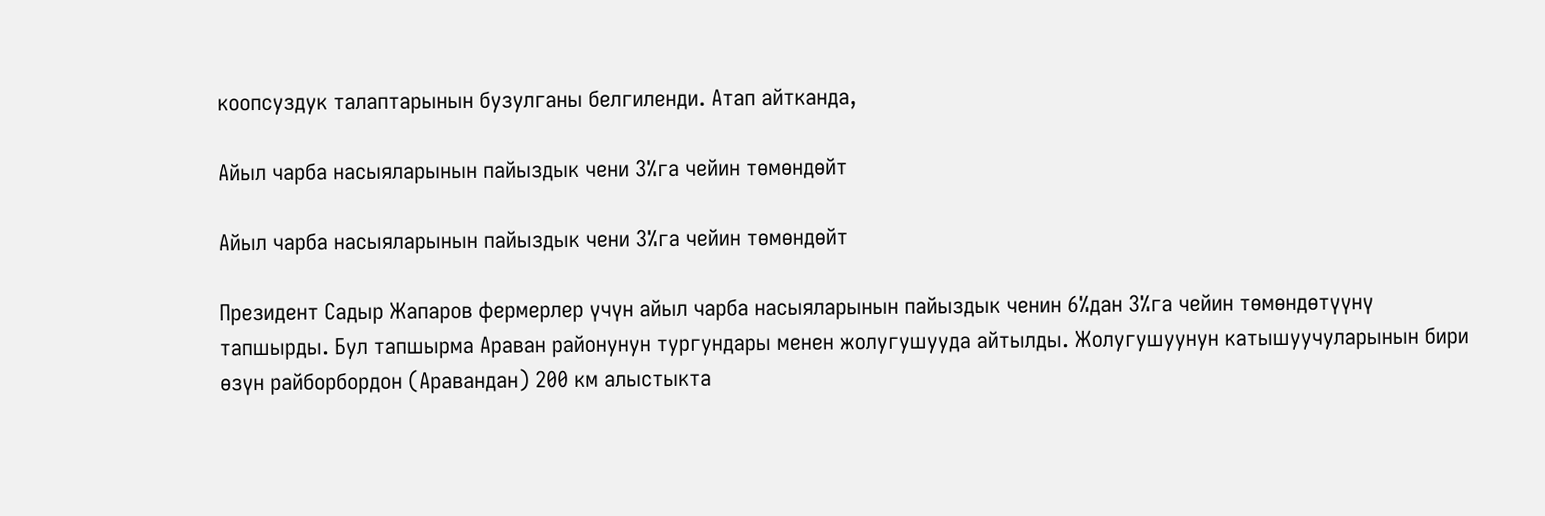коопсуздук талаптарынын бузулганы белгиленди. Атап айтканда,

Айыл чарба насыяларынын пайыздык чени 3%га чейин төмөндөйт

Айыл чарба насыяларынын пайыздык чени 3%га чейин төмөндөйт

Президент Садыр Жапаров фермерлер үчүн айыл чарба насыяларынын пайыздык ченин 6%дан 3%га чейин төмөндөтүүнү тапшырды. Бул тапшырма Араван районунун тургундары менен жолугушууда айтылды. Жолугушуунун катышуучуларынын бири өзүн райборбордон (Аравандан) 200 км алыстыкта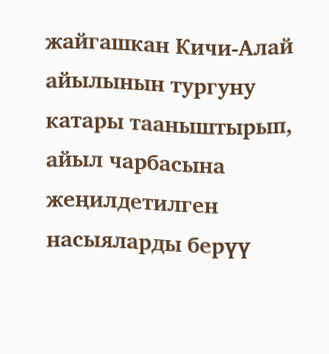жайгашкан Кичи-Алай айылынын тургуну катары тааныштырып, айыл чарбасына жеңилдетилген насыяларды берүү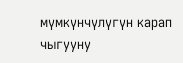мүмкүнчүлүгүн карап чыгууну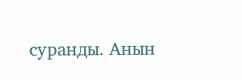суранды. Анын